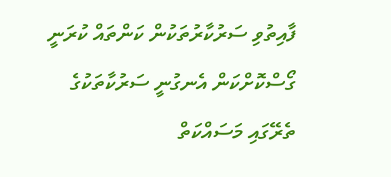ފާއިތުވި ސަރުކާރުތަކުން ކަންތައް ކުރަނީ ގޯސްކޮށްކަން އެނގުނީ ސަރުކާތަކުގެ ތެރޭގައި މަސައްކަތް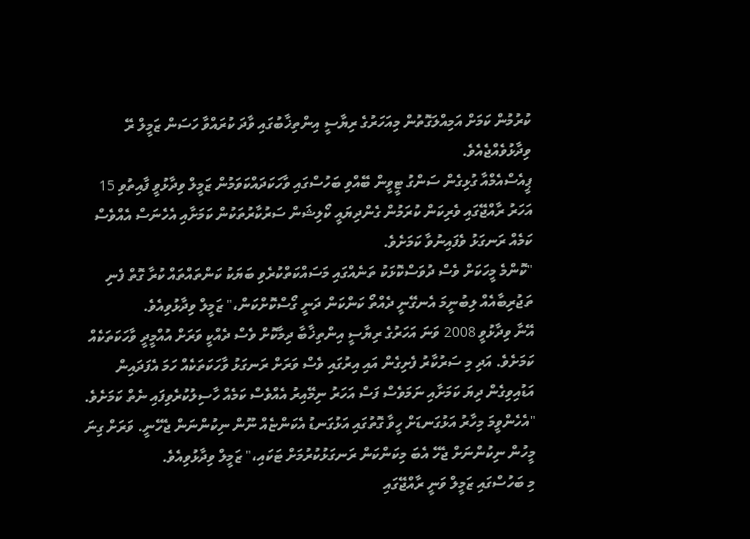ކުރުމުން ކަމަށް އަމިއްލަގޮތުން މިއަހަރުގެ ރިޔާސީ އިންތިޚާބުގައި ވާދަ ކުރައްވާ ހަސަން ޒަމީލް ރޭ ވިދާޅުވެއްޖެއެވެ.
ޕީއެސްއެމްއާ ގުޅިގެން ސަންގު ޓީވީން ބޭއްވި ބަހުސްގައި ވާހަކަދައްކަވަމުން ޒަމީލް ވިދާޅުވީ ފާއިތުވި 15 އަހަރު ރާއްޖޭގައި ވެރިކަން ކުރަމުން ގެންދިޔައީ ކޯލިޝަން ސަރުކާރުތަކުން ކަމަށާއި އެހެނަސް އެއްވެސް ކަމެއް ރަނގަޅު ވެފައިނުވާ ކަމަށެވެ.
"ކޮންމެ މީހަކަށް ވެސް ދުވަސްކޮޅަކު ތަނެއްގައި މަސައްކަތްކުރެވި ބަޔަކު ކަންތައްތައް ކުރާ ގޮތް ފެނި ތަޖުރިބާއެއް ލިބުނީމަ އެނގޭނީ ދެއްތޯ ކަންކަން ދަނީ ގޯސްކޮށްކަން،" ޒަމީލް ވިދާޅުވިއެވެ.
އޭނާ ވިދާޅުވީ 2008 ވަނަ އަހަރުގެ ރިޔާސީ އިންތިޚާބާ ދިމާކޮށް ވެސް ދެއްކީ ވަރަށް އުއްމީދީ ވާހަކަތަކެއް ކަމަށެވެ. އަދި މި ސަރުކާރު ފެށިގެން އައި އިރުގައި ވެސް ވަރަށް ރަނގަޅު ވާހަކަތަކެއް ހަމަ އެފަދައިން އަޑުއިވިގެން ދިޔަ ކަމަށާއި ނަމަވެސް ފަސް އަހަރު ނިމޭއިރު އެއްވެސް ކަމެއް ހާސިލުކުރެވިފައި ނެތް ކަމަށެވެ.
"އެހެންވީމަ މިހާރު އަޅުގަނޑަށް ހީވާ ގޮތުގައި އަޅުގަނޑު އެކަންޏެއް ނޫން ނިކުންނަން ޖެހޭނީ. ވަރަށް ގިނަ މީހުން ނިކުންނަށް ޖެހޭ އެބަ މިކަންކަން ރަނގަޅުކުރުމަށް ޓަކައި،" ޒަމީލް ވިދާޅުވިއެވެ.
މި ބަހުސްގައި ޒަމީލް ވަނީ ރާއްޖޭގައި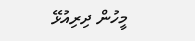މީހުން ދިރިއުޅޭ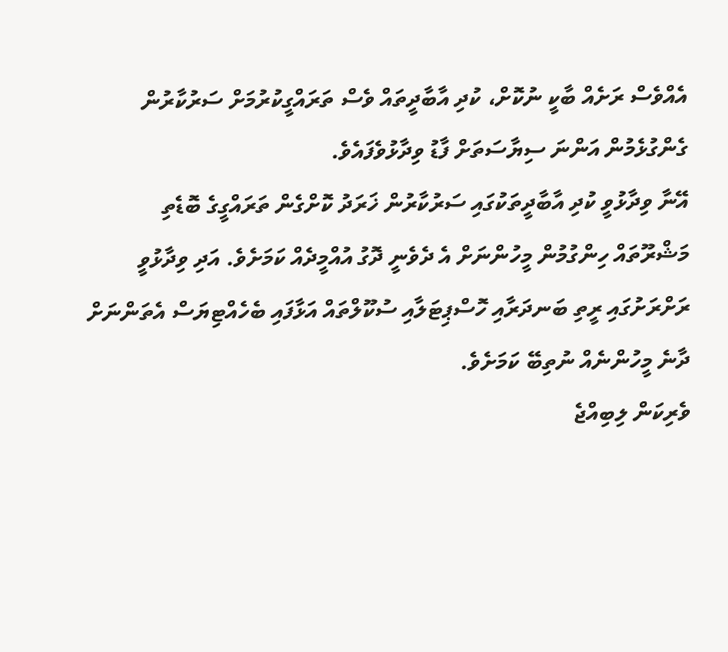އެއްވެސް ރަށެއް ބާކީ ނުކޮށް، ކުދި އާބާދީތައް ވެސް ތަރައްގީކުރުމަށް ސަރުކާރުން ގެންގުޅެމުން އަންނަ ސިޔާސަތަށް ފާޑު ވިދާޅުވެފައެވެ.
އޭނާ ވިދާޅުވީ ކުދި އާބާދީތަކުގައި ސަރުކާރުން ޚަރަދު ކޮށްގެން ތަރައްގީގެ ބޮޑެތި މަޝްރޫތައް ހިންގުމުން މީހުންނަށް އެ ދެވެނީ ދޮގު އުއްމީދެއް ކަމަށެވެ. އަދި ވިދާޅުވީ ރަށްރަށުގައި ރީތި ބަނދަރާއި ހޮސްޕިޓަލާއި ސުކޫލްތައް އަޅާފައި ބެހެއްޓިޔަސް އެތަންނަށް ދާނެ މީހުންނެއް ނުތިބޭ ކަމަށެވެ.
ވެރިކަން ލިބިއްޖެ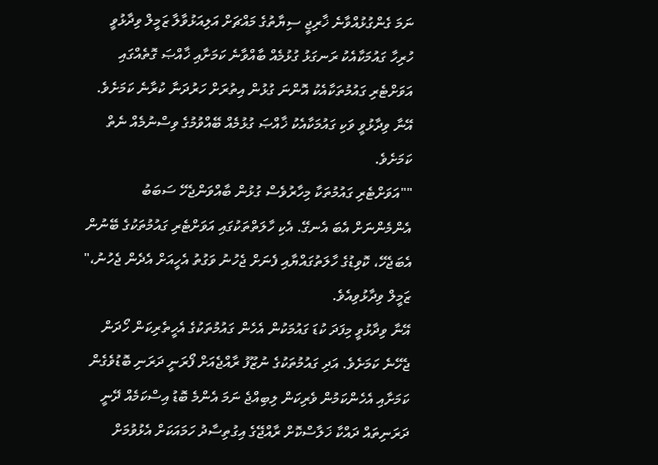ނަމަ ގެންގުޅުއްވާނެ ޚާރިޖީ ސިޔާތުގެ މައްޗަށް އަލިއަޅުވާލާ ޒަމީލް ވިދާޅުވީ ހުރިހާ ގައުމަކާއެކު ރަނގަޅު ގުޅުމެއް ބާއްވާނެ ކަމަށާއި ޚާއްޞަ ގޮތެއްގައި އަވަށްޓެރި ގައުމުތަކާއެކު އޮންނަ ގުޅުން އިތުރަށް ހަރުދަނާ ކުރާނެ ކަމަށެވެ.
އޭނާ ވިދާޅުވީ ވަކި ގައުމަކާއެކު ޚާއްޞަ ގުޅުމެއް ބޭއްވުމުގެ ވިސްނުމެއް ނެތް ކަމަށެވެ.
""އަވަށްޓެރި ގައުމުތަކާ މިހާރުވެސް ގުޅުން ބާއްވަންޖެހޭ ސަބަބު އެންމެންނަށް އެބަ އެނގޭ. އެކި ހާލަތްތަކުގައި އަވަށްޓެރި ގައުމުތަކުގެ ބޭނުން އެބަޖެހޭ، ކޮވިޑުގެ ހާލަތުގައްޔާއި ފެނަށް ޖެހުނު ވަގުތު އެހީއަށް އެދެން ޖެހުނު،" ޒަމީލް ވިދާޅުވިއެވެ.
އޭނާ ވިދާޅުވީ މިފަދަ ކުޑަ ގައުމަކުން އެހެން ގައުމުތަކުގެ އެހީތެރިކަން ހޯދަން ޖެހޭނެ ކަމަށެވެ. އަދި ގައުމުތަކުގެ ނުޒޫފު ރާއްޖެއަށް ފޯރަނީ ދަރަނި ބޮޑުވެގެން ކަމަށާއި އެހެންކަމުން ވެރިކަން ލިބިއްޖެ ނަމަ އެންމެ ބޮޑު އިސްކަމެއް ދޭނީ ދަރަނިތައް ދައްކާ ޚަލާސްކޮށް ރާއްޖޭގެ އިގުތިސާދު ހަމައަކަށް އެޅުވުމަށް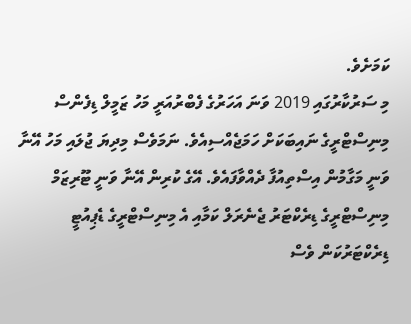ކަމަށެވެ.
މި ސަރުކާރުގައި 2019 ވަނަ އަހަރުގެ ފެބްރުއަރީ މަހު ޒަމީލް ޑިފެންސް މިނިސްޓްރީގެ ނައިބަކަށް ހަމަޖެއްސިއެވެ. ނަމަވެސް މިދިޔަ ޖުލައި މަހު އޭނާ ވަނީ މަގާމުން އިސްތިއުފާ ދެއްވާފައެވެ. އޭގެ ކުރިން އޭނާ ވަނީ ޓޫރިޒަމް މިނިސްޓްރީގެ ޑިރެކްޓަރު ޖެނެރަލް ކަމާއި އެ މިނިސްޓްރީގެ ޑެޕިއުޓީ ޑިރެކްޓަރުކަން ވެސް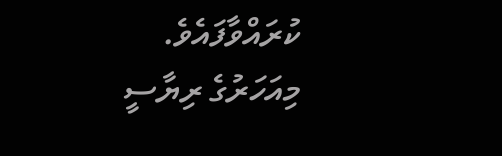ކުރައްވާފައެވެ.
މިއަހަރުގެ ރިޔާސީ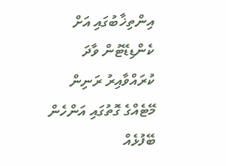އިންތިޚާބުގައި އަށް ކެންޑިޑޭޓުން ވާދަ ކުރައްވާއިރު ރަނިން މޭޓެއްގެ ގޮތުގައި އަންހެން ބޭފުޅެއް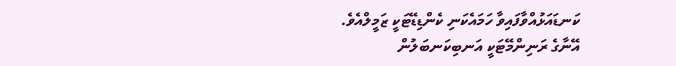ކަނޑައަޅުއްވާފައިވާ ހަމައެކަނި ކެންޑިޑޭޓަކީ ޒަމީލްއެވެ.
އޭނާގެ ރަނިންމޭޓަކީ އަނބިކަނބަލުން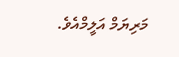މަރިޔަމް އަލީމްއެވެ.